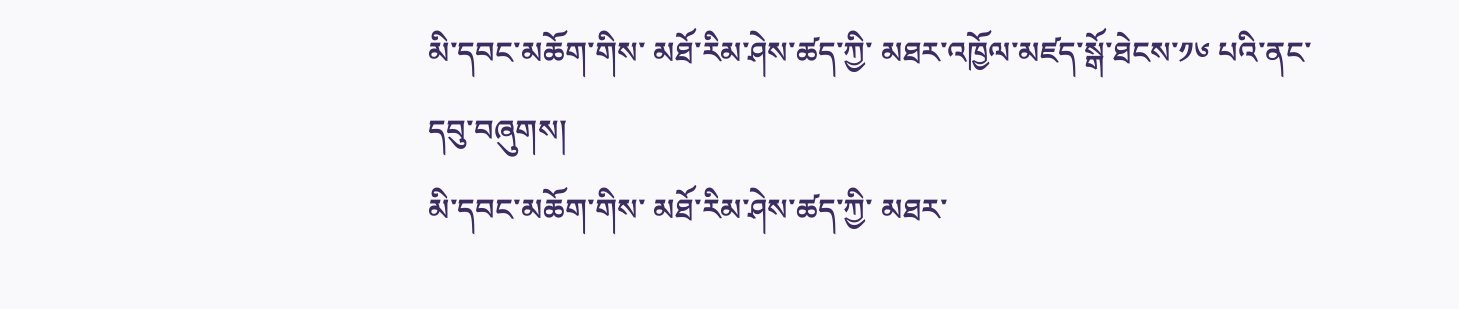མི་དབང་མཆོག་གིས་ མཐོ་རིམ་ཤེས་ཚད་ཀྱི་ མཐར་འཁྱོལ་མཛད་སྒོ་ཐེངས་༡༦ པའི་ནང་ དབུ་བཞུགས།
མི་དབང་མཆོག་གིས་ མཐོ་རིམ་ཤེས་ཚད་ཀྱི་ མཐར་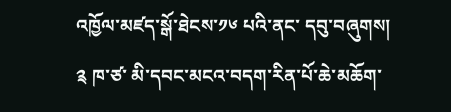འཁྱོལ་མཛད་སྒོ་ཐེངས་༡༦ པའི་ནང་ དབུ་བཞུགས།
༉ ཁ་ཙ་ མི་དབང་མངའ་བདག་རིན་པོ་ཆེ་མཆོག་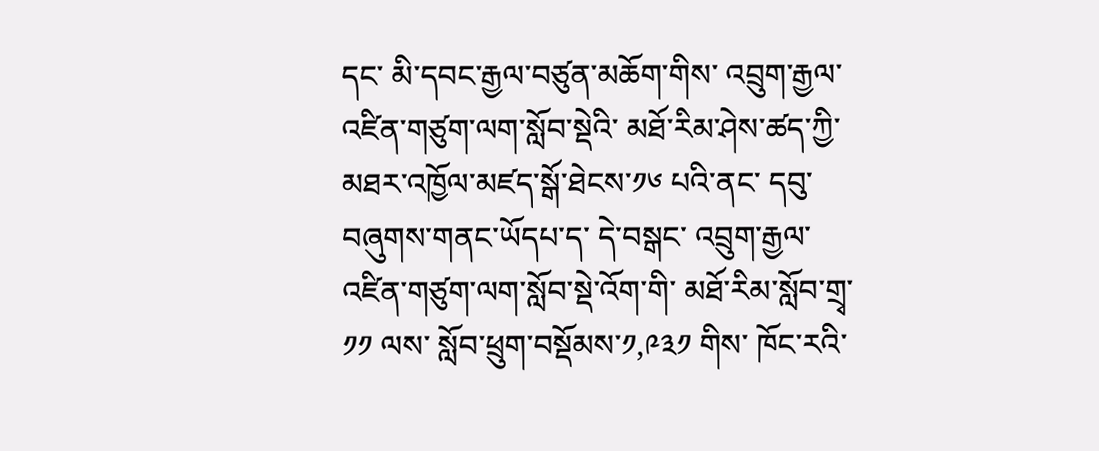དང་ མི་དབང་རྒྱལ་བཙུན་མཆོག་གིས་ འབྲུག་རྒྱལ་འཛིན་གཙུག་ལག་སློབ་སྡེའི་ མཐོ་རིམ་ཤེས་ཚད་ཀྱི་ མཐར་འཁྱོལ་མཛད་སྒོ་ཐེངས་༡༦ པའི་ནང་ དབུ་བཞུགས་གནང་ཡོདཔ་ད་ དེ་བསྒང་ འབྲུག་རྒྱལ་འཛིན་གཙུག་ལག་སློབ་སྡེ་འོག་གི་ མཐོ་རིམ་སློབ་གྲྭ་༡༡ ལས་ སློབ་ཕྲུག་བསྡོམས་༡,༩༣༡ གིས་ ཁོང་རའི་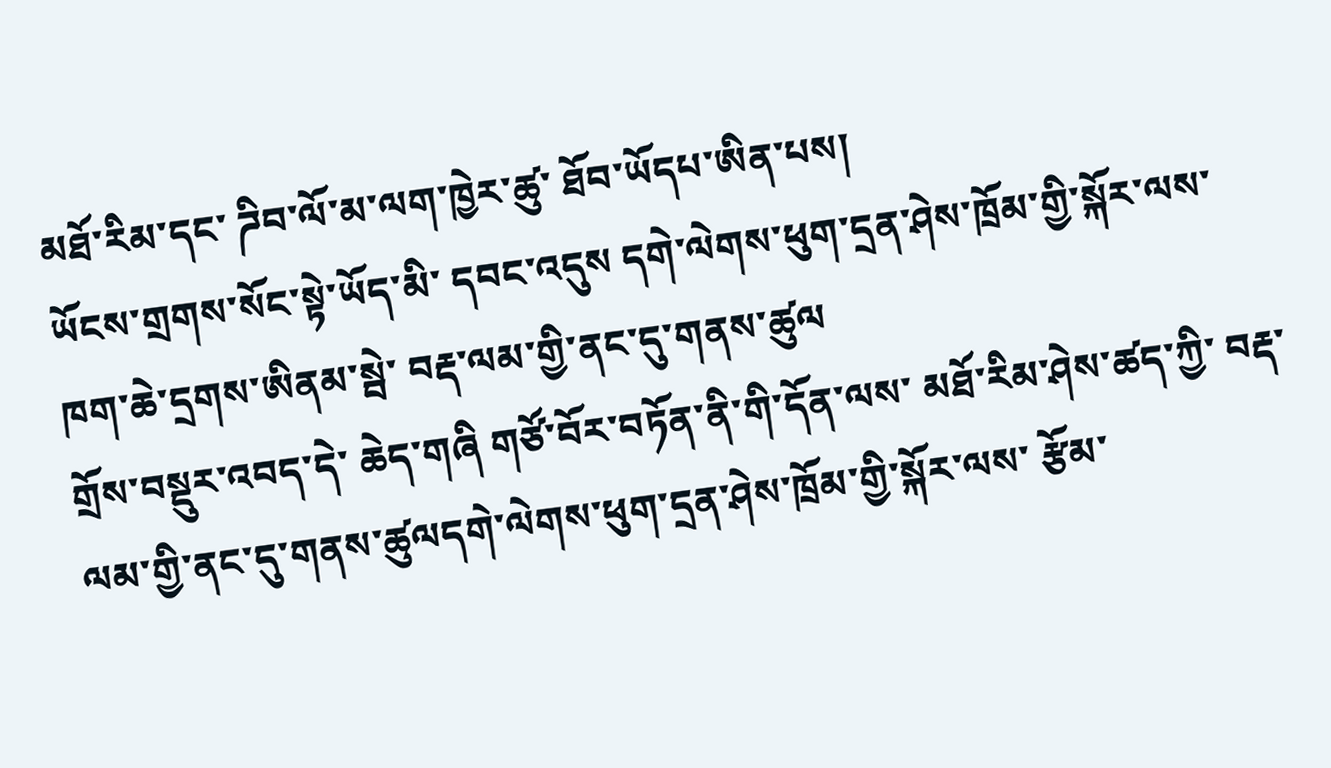མཐོ་རིམ་དང་ ཌིབ་ལོ་མ་ལག་ཁྱེར་ཚུ་ ཐོབ་ཡོདཔ་ཨིན་པས།
ཡོངས་གྲགས་སོང་སྟེ་ཡོད་མི་ དབང་འདུས དགེ་ལེགས་ཕུག་དྲན་ཤེས་ཁྲོམ་གྱི་སྐོར་ལས་ ཁག་ཆེ་དྲགས་ཨིནམ་སྦེ་ བརྡ་ལམ་གྱི་ནང་དུ་གནས་ཚུལ
གྲོས་བསྡུར་འབད་དེ་ ཆེད་གཞི གཙོ་བོར་བཏོན་ནི་གི་དོན་ལས་ མཐོ་རིམ་ཤེས་ཚད་ཀྱི་ བརྡ་ལམ་གྱི་ནང་དུ་གནས་ཚུལདགེ་ལེགས་ཕུག་དྲན་ཤེས་ཁྲོམ་གྱི་སྐོར་ལས་ རྩོམ་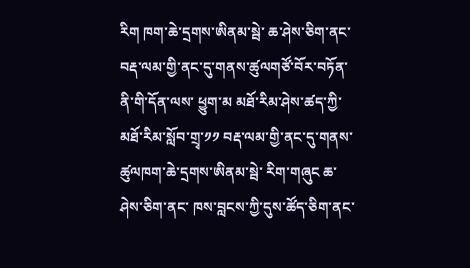རིག ཁག་ཆེ་དྲགས་ཨིནམ་སྦེ་ ཆ་ཤེས་ཅིག་ནང་ བརྡ་ལམ་གྱི་ནང་དུ་གནས་ཚུལགཙོ་བོར་བཏོན་ནི་གི་དོན་ལས་ ཕྱུག་མ མཐོ་རིམ་ཤེས་ཚད་ཀྱི་ མཐོ་རིམ་སློབ་གྲྭ་༡༡ བརྡ་ལམ་གྱི་ནང་དུ་གནས་ཚུལཁག་ཆེ་དྲགས་ཨིནམ་སྦེ་ རིག་གཞུང ཆ་ཤེས་ཅིག་ནང་ ཁས་བླངས་ཀྱི་དུས་ཚོད་ཅིག་ནང་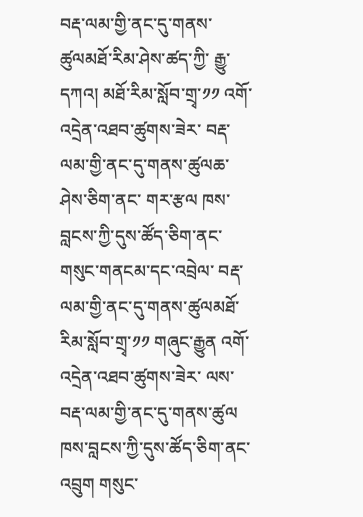བརྡ་ལམ་གྱི་ནང་དུ་གནས་ཚུལམཐོ་རིམ་ཤེས་ཚད་ཀྱི་ རྒྱུ་དཀའ། མཐོ་རིམ་སློབ་གྲྭ་༡༡ འགོ་འདྲེན་འཐབ་ཚུགས་ཟེར་ བརྡ་ལམ་གྱི་ནང་དུ་གནས་ཚུལཆ་ཤེས་ཅིག་ནང་ གར་རྩལ ཁས་བླངས་ཀྱི་དུས་ཚོད་ཅིག་ནང་ གསུང་གནངམ་དང་འབྲེལ་ བརྡ་ལམ་གྱི་ནང་དུ་གནས་ཚུལམཐོ་རིམ་སློབ་གྲྭ་༡༡ གཞུང་རྒྱུན འགོ་འདྲེན་འཐབ་ཚུགས་ཟེར་ ལས་ བརྡ་ལམ་གྱི་ནང་དུ་གནས་ཚུལ
ཁས་བླངས་ཀྱི་དུས་ཚོད་ཅིག་ནང་ འབྲུག གསུང་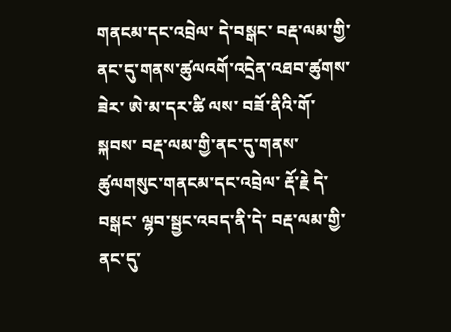གནངམ་དང་འབྲེལ་ དེ་བསྒང་ བརྡ་ལམ་གྱི་ནང་དུ་གནས་ཚུལའགོ་འདྲེན་འཐབ་ཚུགས་ཟེར་ ཨེ་མ་དར་ཚི ལས་ བཟོ་ནིའི་གོ་སྐབས་ བརྡ་ལམ་གྱི་ནང་དུ་གནས་ཚུལགསུང་གནངམ་དང་འབྲེལ་ རྡོ་རྗེ དེ་བསྒང་ ལྷབ་སྦྱང་འབད་ནི་དེ་ བརྡ་ལམ་གྱི་ནང་དུ་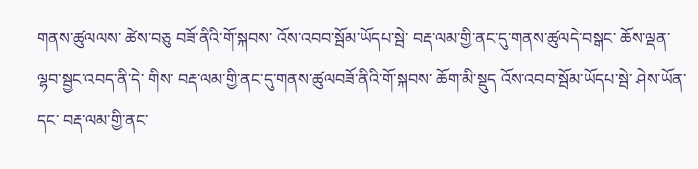གནས་ཚུལལས་ ཚེས་བཅུ བཟོ་ནིའི་གོ་སྐབས་ འོས་འབབ་སྦོམ་ཡོདཔ་སྦེ་ བརྡ་ལམ་གྱི་ནང་དུ་གནས་ཚུལདེ་བསྒང་ ཆོས་ལྡན་ ལྷབ་སྦྱང་འབད་ནི་དེ་ གིས་ བརྡ་ལམ་གྱི་ནང་དུ་གནས་ཚུལབཟོ་ནིའི་གོ་སྐབས་ ཆོག་མི་སྡུད འོས་འབབ་སྦོམ་ཡོདཔ་སྦེ་ ཤེས་ཡོན་དང་ བརྡ་ལམ་གྱི་ནང་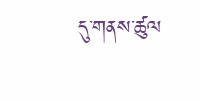དུ་གནས་ཚུལ